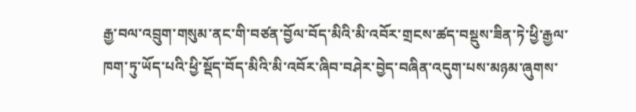རྒྱ་བལ་འབྲུག་གསུམ་ནང་གི་བཙན་བྱོལ་བོད་མིའི་མི་འབོར་གྲངས་ཚད་བསྡུས་ཟིན་ཏེ་ཕྱི་རྒྱལ་ཁག་ཏུ་ཡོད་པའི་ཕྱི་སྡོད་བོད་མིའི་མི་འབོར་ཞིབ་བཤེར་བྱེད་བཞིན་འདུག་པས་མཉམ་ཞུགས་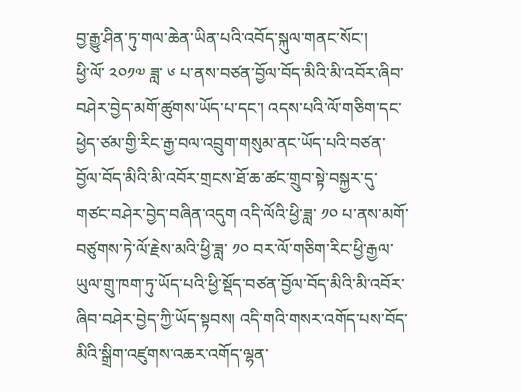བྱ་རྒྱུ་ཤིན་ཏུ་གལ་ཆེན་ཡིན་པའི་འབོད་སྐུལ་གནང་སོང་།
ཕྱི་ལོ་ ༢༠༡༧ ཟླ་ ༦ པ་ནས་བཙན་བྱོལ་བོད་མིའི་མི་འབོར་ཞིབ་བཤེར་བྱེད་མགོ་ཚུགས་ཡོད་པ་དང་། འདས་པའི་ལོ་གཅིག་དང་ཕྱེད་ཙམ་གྱི་རིང་རྒྱ་བལ་འབྲུག་གསུམ་ནང་ཡོད་པའི་བཙན་བྱོལ་བོད་མིའི་མི་འབོར་གྲངས་ཐོ་ཆ་ཚང་གྲུབ་སྟེ་བསྐྱར་དུ་གཙང་བཤེར་བྱེད་བཞིན་འདུག འདི་ལོའི་ཕྱི་ཟླ་ ༡༠ པ་ནས་མགོ་བཙུགས་ཏེ་ལོ་རྗེས་མའི་ཕྱི་ཟླ་ ༡༠ བར་ལོ་གཅིག་རིང་ཕྱི་རྒྱལ་ཡུལ་གྲུ་ཁག་ཏུ་ཡོད་པའི་ཕྱི་སྡོད་བཙན་བྱོལ་བོད་མིའི་མི་འབོར་ཞིབ་བཤེར་བྱེད་ཀྱི་ཡོད་སྟབས། འདི་གའི་གསར་འགོད་པས་བོད་མིའི་སྒྲིག་འཛུགས་འཆར་འགོད་ལྷན་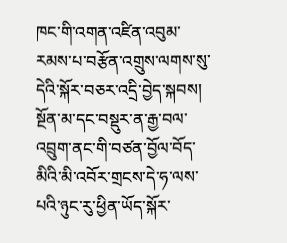ཁང་གི་འགན་འཛིན་འབུམ་རམས་པ་བརྩོན་འགྲུས་ལགས་སུ་དེའི་སྐོར་བཅར་འདྲི་བྱེད་སྐབས། སྔོན་མ་དང་བསྡུར་ན་རྒྱ་བལ་འབྲུག་ནང་གི་བཙན་བྱོལ་བོད་མིའི་མི་འབོར་གྲངས་དེ་ཧ་ལས་པའི་ཉུང་རུ་ཕྱིན་ཡོད་སྐོར་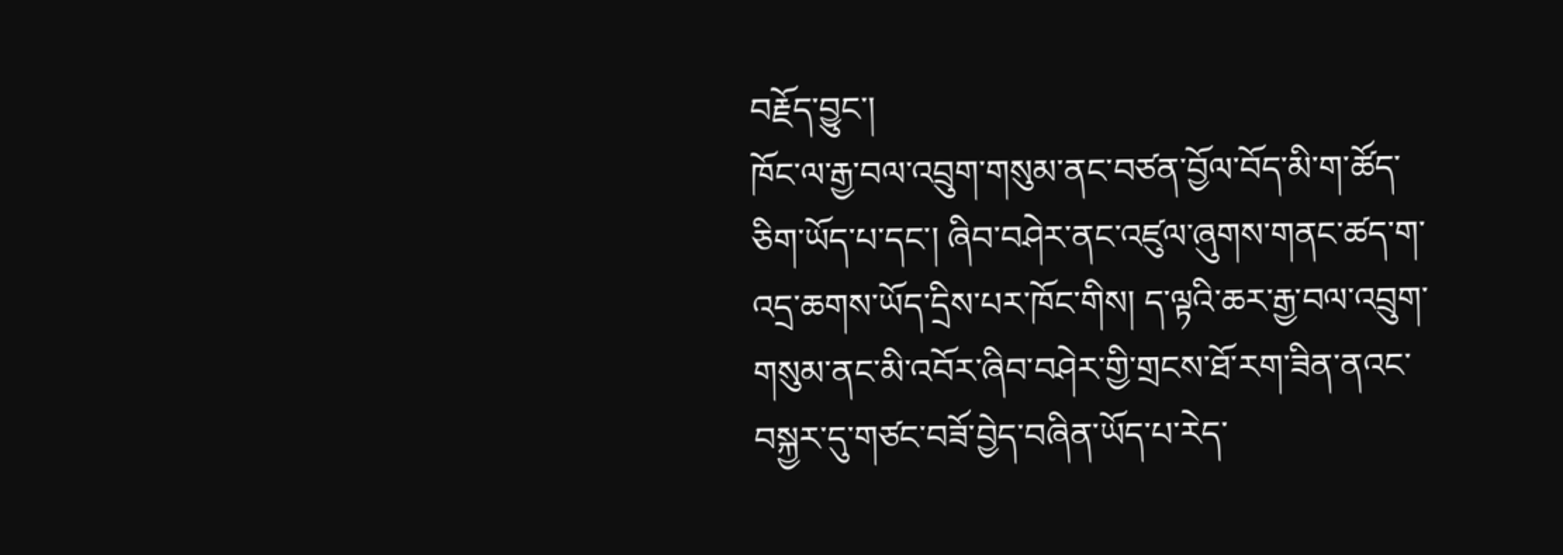བརྗོད་བྱུང་།
ཁོང་ལ་རྒྱ་བལ་འབྲུག་གསུམ་ནང་བཙན་བྱོལ་བོད་མི་ག་ཚོད་ཅིག་ཡོད་པ་དང་། ཞིབ་བཤེར་ནང་འཛུལ་ཞུགས་གནང་ཚད་ག་འདྲ་ཆགས་ཡོད་དྲིས་པར་ཁོང་གིས། ད་ལྟའི་ཆར་རྒྱ་བལ་འབྲུག་གསུམ་ནང་མི་འབོར་ཞིབ་བཤེར་གྱི་གྲངས་ཐོ་རག་ཟིན་ནའང་བསྐྱར་དུ་གཙང་བཟོ་བྱེད་བཞིན་ཡོད་པ་རེད་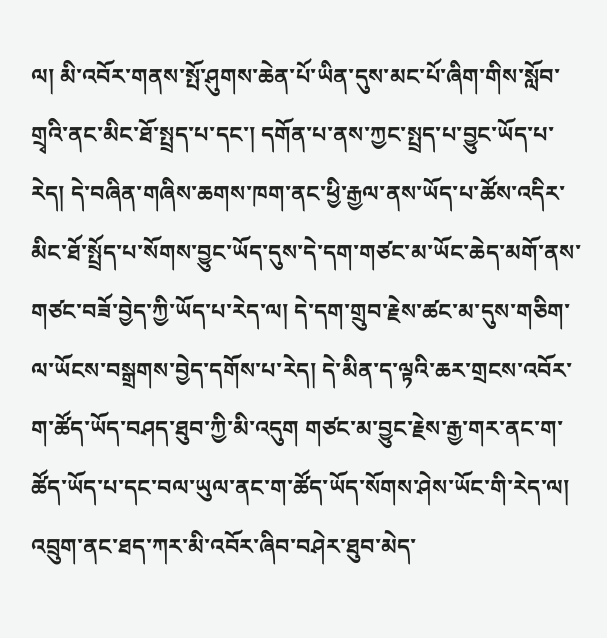ལ། མི་འབོར་གནས་སྤོ་ཤུགས་ཆེན་པོ་ཡིན་དུས་མང་པོ་ཞིག་གིས་སློབ་གྲྭའི་ནང་མིང་ཐོ་སྤྲད་པ་དང་། དགོན་པ་ནས་ཀྱང་སྤྲད་པ་བྱུང་ཡོད་པ་རེད། དེ་བཞིན་གཞིས་ཆགས་ཁག་ནང་ཕྱི་རྒྱལ་ནས་ཡོད་པ་ཚོས་འདིར་མིང་ཐོ་སྤྲོད་པ་སོགས་བྱུང་ཡོད་དུས་དེ་དག་གཙང་མ་ཡོང་ཆེད་མགོ་ནས་གཙང་བཟོ་བྱེད་ཀྱི་ཡོད་པ་རེད་ལ། དེ་དག་གྲུབ་རྗེས་ཚང་མ་དུས་གཅིག་ལ་ཡོངས་བསྒྲགས་བྱེད་དགོས་པ་རེད། དེ་མིན་ད་ལྟའི་ཆར་གྲངས་འབོར་ག་ཚོད་ཡོད་བཤད་ཐུབ་ཀྱི་མི་འདུག གཙང་མ་བྱུང་རྗེས་རྒྱ་གར་ནང་ག་ཚོད་ཡོད་པ་དང་བལ་ཡུལ་ནང་ག་ཚོད་ཡོད་སོགས་ཤེས་ཡོང་གི་རེད་ལ། འབྲུག་ནང་ཐད་ཀར་མི་འབོར་ཞིབ་བཤེར་ཐུབ་མེད་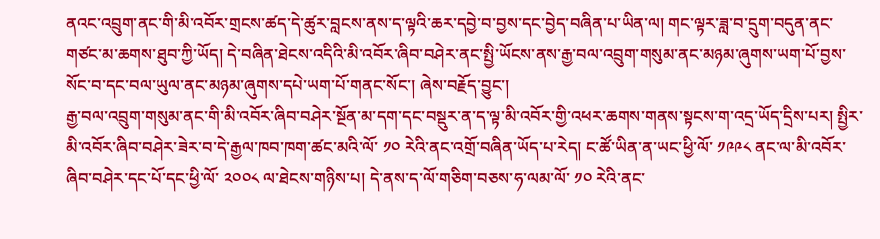ནའང་འབྲུག་ནང་གི་མི་འབོར་གྲངས་ཚད་དེ་ཚུར་བླངས་ནས་ད་ལྟའི་ཆར་དབྱེ་བ་བྱས་དང་བྱེད་བཞིན་པ་ཡིན་ལ། གང་ལྟར་ཟླ་བ་དྲུག་བདུན་ནང་གཙང་མ་ཆགས་ཐུབ་ཀྱི་ཡོད། དེ་བཞིན་ཐེངས་འདིའི་མི་འབོར་ཞིབ་བཤེར་ནང་སྤྱི་ཡོངས་ནས་རྒྱ་བལ་འབྲུག་གསུམ་ནང་མཉམ་ཞུགས་ཡག་པོ་བྱས་སོང་བ་དང་བལ་ཡུལ་ནང་མཉམ་ཞུགས་དཔེ་ཡག་པོ་གནང་སོང་། ཞེས་བརྗོད་བྱུང་།
རྒྱ་བལ་འབྲུག་གསུམ་ནང་གི་མི་འབོར་ཞིབ་བཤེར་སྔོན་མ་དག་དང་བསྡུར་ན་ད་ལྟ་མི་འབོར་གྱི་འཕར་ཆགས་གནས་སྟངས་ག་འདྲ་ཡོད་དྲིས་པར། སྤྱིར་མི་འབོར་ཞིབ་བཤེར་ཟེར་བ་དེ་རྒྱལ་ཁབ་ཁག་ཚང་མའི་ལོ་ ༡༠ རེའི་ནང་འགྲོ་བཞིན་ཡོད་པ་རེད། ང་ཚོ་ཡིན་ན་ཡང་ཕྱི་ལོ་ ༡༩༩༨ ནང་ལ་མི་འབོར་ཞིབ་བཤེར་དང་པོ་དང་ཕྱི་ལོ་ ༢༠༠༨ ལ་ཐེངས་གཉིས་པ། དེ་ནས་ད་ལོ་གཅིག་བཅས་ཧ་ལམ་ལོ་ ༡༠ རེའི་ནང་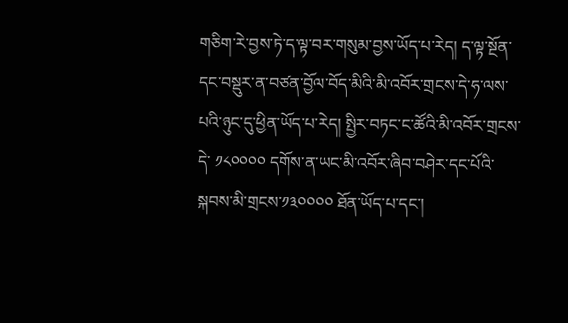གཅིག་རེ་བྱས་ཏེ་ད་ལྟ་བར་གསུམ་བྱས་ཡོད་པ་རེད། ད་ལྟ་སྔོན་དང་བསྡུར་ན་བཙན་བྱོལ་བོད་མིའི་མི་འབོར་གྲངས་དེ་ཧ་ལས་པའི་ཉུང་དུ་ཕྱིན་ཡོད་པ་རེད། སྤྱིར་བཏང་ང་ཚོའི་མི་འབོར་གྲངས་དེ་ ༡༨༠༠༠༠ དགོས་ན་ཡང་མི་འབོར་ཞིབ་བཤེར་དང་པོའི་སྐབས་མི་གྲངས་༡༣༠༠༠༠ ཐོན་ཡོད་པ་དང་།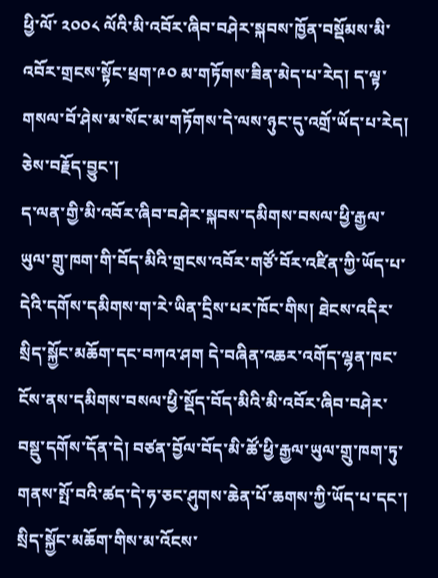ཕྱི་ལོ་ ༢༠༠༨ ལོའི་མི་འབོར་ཞིབ་བཤེར་སྐབས་ཁྱོན་བསྡོམས་མི་འབོར་གྲངས་སྟོང་ཕྲག་༩༠ མ་གཏོགས་ཟིན་མེད་པ་རེད། ད་ལྟ་གསལ་བོ་ཤེས་མ་སོང་མ་གཏོགས་དེ་ལས་ཉུང་དུ་འགྲོ་ཡོད་པ་རེད། ཅེས་བརྗོད་བྱུང་།
ད་ལན་གྱི་མི་འབོར་ཞིབ་བཤེར་སྐབས་དམིགས་བསལ་ཕྱི་རྒྱལ་ཡུལ་གྲུ་ཁག་གི་བོད་མིའི་གྲངས་འབོར་གཙོ་བོར་འཛིན་ཀྱི་ཡོད་པ་དེའི་དགོས་དམིགས་ག་རེ་ཡིན་དྲིས་པར་ཁོང་གིས། ཐེངས་འདིར་སྲིད་སྐྱོང་མཆོག་དང་བཀའ་ཤག དེ་བཞིན་འཆར་འགོད་ལྷན་ཁང་ངོས་ནས་དམིགས་བསལ་ཕྱི་སྡོད་བོད་མིའི་མི་འབོར་ཞིབ་བཤེར་བསྡུ་དགོས་དོན་དེ། བཙན་བྱོལ་བོད་མི་ཚོ་ཕྱི་རྒྱལ་ཡུལ་གྲུ་ཁག་ཏུ་གནས་སྤོ་བའི་ཚད་དེ་ཧ་ཅང་ཤུགས་ཆེན་པོ་ཆགས་ཀྱི་ཡོད་པ་དང་། སྲིད་སྐྱོང་མཆོག་གིས་མ་འོངས་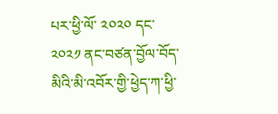པར་ཕྱི་ལོ་ ༢༠༢༠ དང་ ༢༠༢༡ ནང་བཙན་བྱོལ་བོད་མིའི་མི་འབོར་གྱི་ཕྱེད་ཀ་ཕྱི་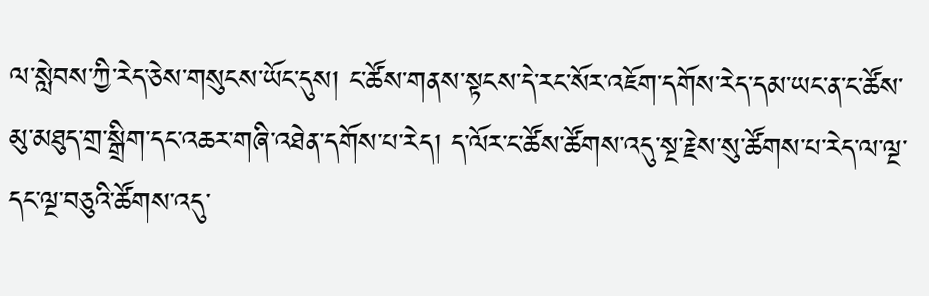ལ་སླེབས་ཀྱི་རེད་ཅེས་གསུངས་ཡོང་དུས། ང་ཚོས་གནས་སྟངས་དེ་རང་སོར་འཇོག་དགོས་རེད་དམ་ཡང་ན་ང་ཚོས་མུ་མཐུད་གྲ་སྒྲིག་དང་འཆར་གཞི་འཐེན་དགོས་པ་རེད། ད་ལོར་ང་ཚོས་ཚོགས་འདུ་སྔ་རྗེས་སུ་ཚོགས་པ་རེད་ལ་ལྔ་དང་ལྔ་བཅུའི་ཚོགས་འདུ་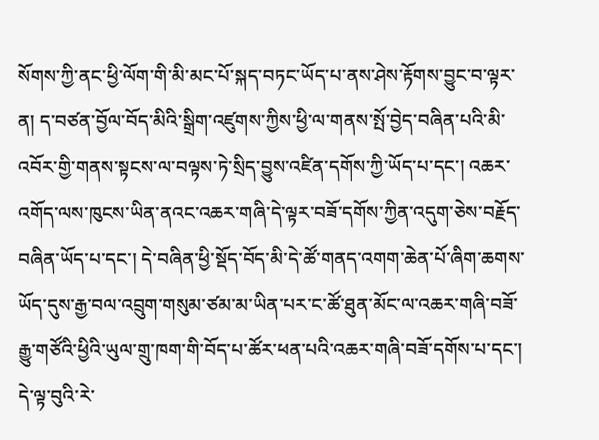སོགས་ཀྱི་ནང་ཕྱི་ལོག་གི་མི་མང་པོ་སྐད་བཏང་ཡོད་པ་ནས་ཤེས་རྟོགས་བྱུང་བ་ལྟར་ན། ད་བཙན་བྱོལ་བོད་མིའི་སྒྲིག་འཛུགས་ཀྱིས་ཕྱི་ལ་གནས་སྤོ་བྱེད་བཞིན་པའི་མི་འབོར་གྱི་གནས་སྟངས་ལ་བལྟས་ཏེ་སྲིད་བྱུས་འཛིན་དགོས་ཀྱི་ཡོད་པ་དང་། འཆར་འགོད་ལས་ཁུངས་ཡིན་ནའང་འཆར་གཞི་དེ་ལྟར་བཟོ་དགོས་ཀྱིན་འདུག་ཅེས་བརྗོད་བཞིན་ཡོད་པ་དང་། དེ་བཞིན་ཕྱི་སྡོད་བོད་མི་དེ་ཚོ་གནད་འགག་ཆེན་པོ་ཞིག་ཆགས་ཡོད་དུས་རྒྱ་བལ་འབྲུག་གསུམ་ཙམ་མ་ཡིན་པར་ང་ཚོ་ཐུན་མོང་ལ་འཆར་གཞི་བཟོ་རྒྱུ་གཙོའི་ཕྱིའི་ཡུལ་གྲུ་ཁག་གི་བོད་པ་ཚོར་ཕན་པའི་འཆར་གཞི་བཟོ་དགོས་པ་དང་། དེ་ལྟ་བུའི་རེ་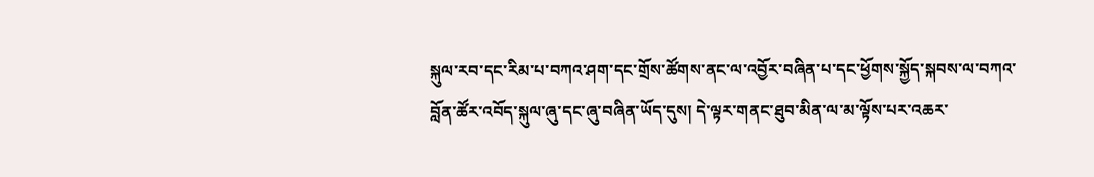སྐུལ་རབ་དང་རིམ་པ་བཀའ་ཤག་དང་གྲོས་ཚོགས་ནང་ལ་འབྱོར་བཞིན་པ་དང་ཕྱོགས་སྐྱོད་སྐབས་ལ་བཀའ་བློན་ཚོར་འབོད་སྐུལ་ཞུ་དང་ཞུ་བཞིན་ཡོད་དུས། དེ་ལྟར་གནང་ཐུབ་མིན་ལ་མ་ལྟོས་པར་འཆར་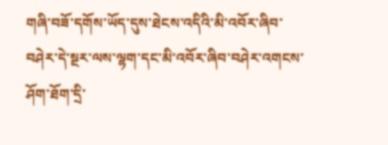གཞི་བཟོ་དགོས་ཡོད་དུས་ཐེངས་འདིའི་མི་འབོར་ཞིབ་བཤེར་དེ་སྔར་ལས་ལྷག་དང་མི་འབོར་ཞིབ་བཤེར་འགངས་ཤོག་ཐོག་དྲི་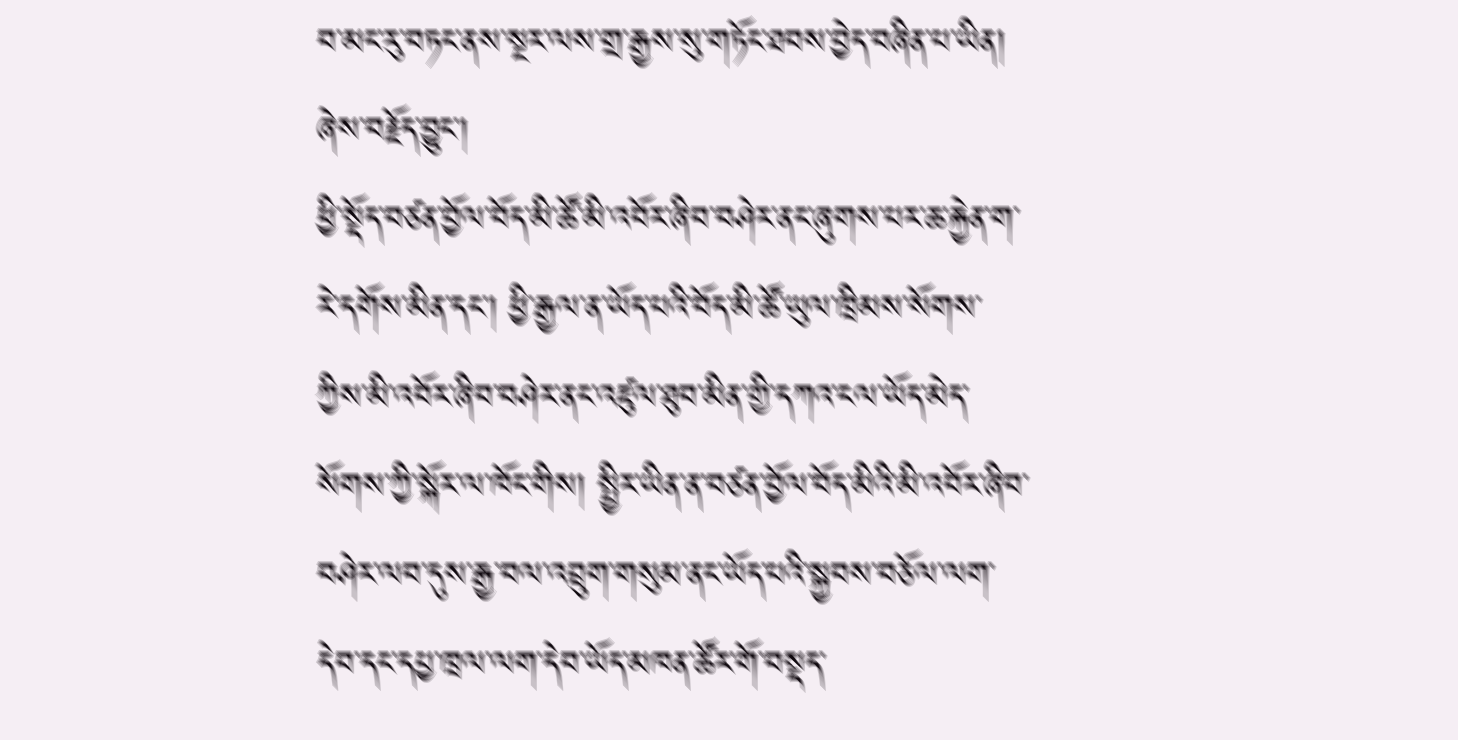བ་མང་རུ་བཏང་ནས་སྔར་ལས་གྲ་རྒྱས་སུ་གཏོང་ཐབས་བྱེད་བཞིན་པ་ཡིན། ཞེས་བརྗོད་བྱུང་།
ཕྱི་སྡོད་བཙན་བྱོལ་བོད་མི་ཚོ་མི་འབོར་ཞིབ་བཤེར་ནང་ཞུགས་པར་ཆ་རྐྱེན་ག་རེ་དགོས་མིན་དང་། ཕྱི་རྒྱལ་ན་ཡོད་པའི་བོད་མི་ཚོ་ཡུལ་ཁྲིམས་སོགས་ཀྱིས་མི་འབོར་ཞིབ་བཤེར་ནང་འཛུལ་ཐུབ་མིན་གྱི་དཀའ་ངལ་ཡོད་མེད་སོགས་ཀྱི་སྐོར་ལ་ཁོང་གིས། སྤྱིར་ཡིན་ན་བཙན་བྱོལ་བོད་མིའི་མི་འབོར་ཞིབ་བཤེར་ལབ་དུས་རྒྱ་བལ་འབྲུག་གསུམ་ནང་ཡོད་པའི་སྐྱབས་བཅོལ་ལག་དེབ་དང་དཔྱ་ཁྲལ་ལག་དེབ་ཡོད་མཁན་ཚོར་གོ་བསྡད་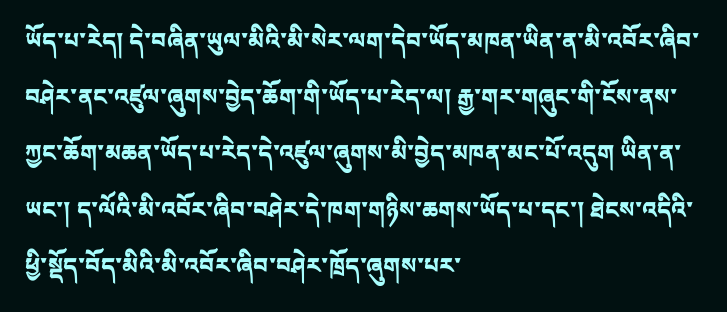ཡོད་པ་རེད། དེ་བཞིན་ཡུལ་མིའི་མི་སེར་ལག་དེབ་ཡོད་མཁན་ཡིན་ན་མི་འབོར་ཞིབ་བཤེར་ནང་འཛུལ་ཞུགས་བྱེད་ཆོག་གི་ཡོད་པ་རེད་ལ། རྒྱ་གར་གཞུང་གི་ངོས་ནས་ཀྱང་ཆོག་མཆན་ཡོད་པ་རེད་དེ་འཛུལ་ཞུགས་མི་བྱེད་མཁན་མང་པོ་འདུག ཡིན་ན་ཡང་། ད་ལོའི་མི་འབོར་ཞིབ་བཤེར་དེ་ཁག་གཉིས་ཆགས་ཡོད་པ་དང་། ཐེངས་འདིའི་ཕྱི་སྡོད་བོད་མིའི་མི་འབོར་ཞིབ་བཤེར་ཁྲོད་ཞུགས་པར་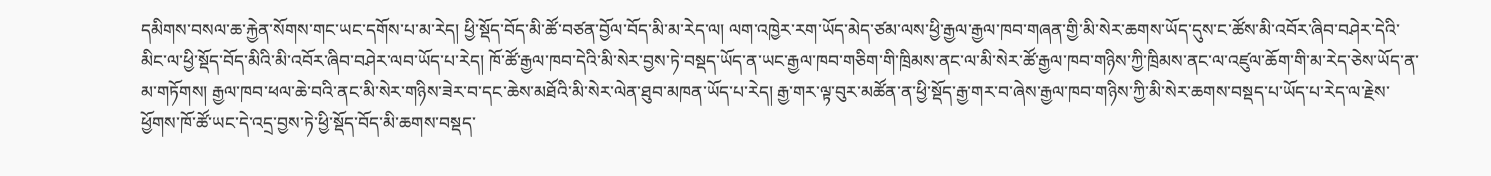དམིགས་བསལ་ཆ་རྐྱེན་སོགས་གང་ཡང་དགོས་པ་མ་རེད། ཕྱི་སྡོད་བོད་མི་ཚོ་བཙན་བྱོལ་བོད་མི་མ་རེད་ལ། ལག་འཁྱེར་རག་ཡོད་མེད་ཙམ་ལས་ཕྱི་རྒྱལ་རྒྱལ་ཁབ་གཞན་གྱི་མི་སེར་ཆགས་ཡོད་དུས་ང་ཚོས་མི་འབོར་ཞིབ་བཤེར་དེའི་མིང་ལ་ཕྱི་སྡོད་བོད་མིའི་མི་འབོར་ཞིབ་བཤེར་ལབ་ཡོད་པ་རེད། ཁོ་ཚོ་རྒྱལ་ཁབ་དེའི་མི་སེར་བྱས་ཏེ་བསྡད་ཡོད་ན་ཡང་རྒྱལ་ཁབ་གཅིག་གི་ཁྲིམས་ནང་ལ་མི་སེར་ཚོ་རྒྱལ་ཁབ་གཉིས་ཀྱི་ཁྲིམས་ནང་ལ་འཛུལ་ཆོག་གི་མ་རེད་ཅེས་ཡོད་ན་མ་གཏོགས། རྒྱལ་ཁབ་ཕལ་ཆེ་བའི་ནང་མི་སེར་གཉིས་ཟེར་བ་དང་ཆེས་མཐོའི་མི་སེར་ལེན་ཐུབ་མཁན་ཡོད་པ་རེད། རྒྱ་གར་ལྟ་བུར་མཚོན་ན་ཕྱི་སྡོད་རྒྱ་གར་བ་ཞེས་རྒྱལ་ཁབ་གཉིས་ཀྱི་མི་སེར་ཆགས་བསྡད་པ་ཡོད་པ་རེད་ལ་རྗེས་ཕྱོགས་ཁོ་ཚོ་ཡང་དེ་འདྲ་བྱས་ཏེ་ཕྱི་སྡོད་བོད་མི་ཆགས་བསྡད་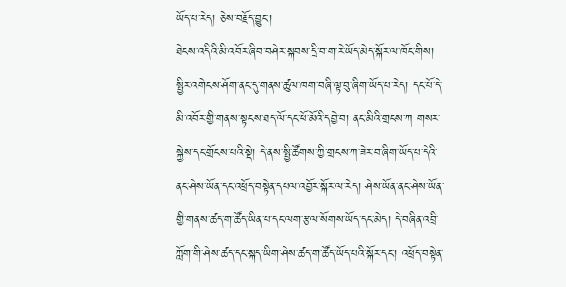ཡོད་པ་རེད། ཅེས་བརྗོད་བྱུང་།
ཐེངས་འདིའི་མི་འབོར་ཞིབ་བཤེར་སྐབས་དྲི་བ་ག་རེ་ཡོད་མེད་སྐོར་ལ་ཁོང་གིས། སྤྱིར་འགེངས་ཤོག་ནང་དུ་གནས་ཚུལ་ཁག་བཞི་ལྟ་བུ་ཞིག་ཡོད་པ་རེད། དང་པོ་དེ་མི་འབོར་གྱི་གནས་སྟངས་ཐད་ལོ་དང་ཕོ་མོའི་དབྱེ་བ། ནང་མིའི་གྲངས་ཀ གསར་སྐྱེས་དང་གྲོངས་པའི་སྡེ། དེ་ནས་སྤྱི་ཚོགས་ཀྱི་གྲངས་ཀ་ཟེར་བ་ཞིག་ཡོད་པ་དེའི་ནང་ཤེས་ཡོན་དང་འཕྲོད་བསྟེན་དཔལ་འབྱོར་སྐོར་ལ་རེད། ཤེས་ཡོན་ནང་ཤེས་ཡོན་གྱི་གནས་ཚད་ག་ཚོད་ཡིན་པ་དང་ལག་རྩལ་སོགས་ཡོད་དང་མེད། དེ་བཞིན་འབྲི་ཀློག་གི་ཤེས་ཚད་དང་སྐད་ཡིག་ཤེས་ཚད་ག་ཚོད་ཡོད་པའི་སྐོར་དང་། འཕྲོད་བསྟེན་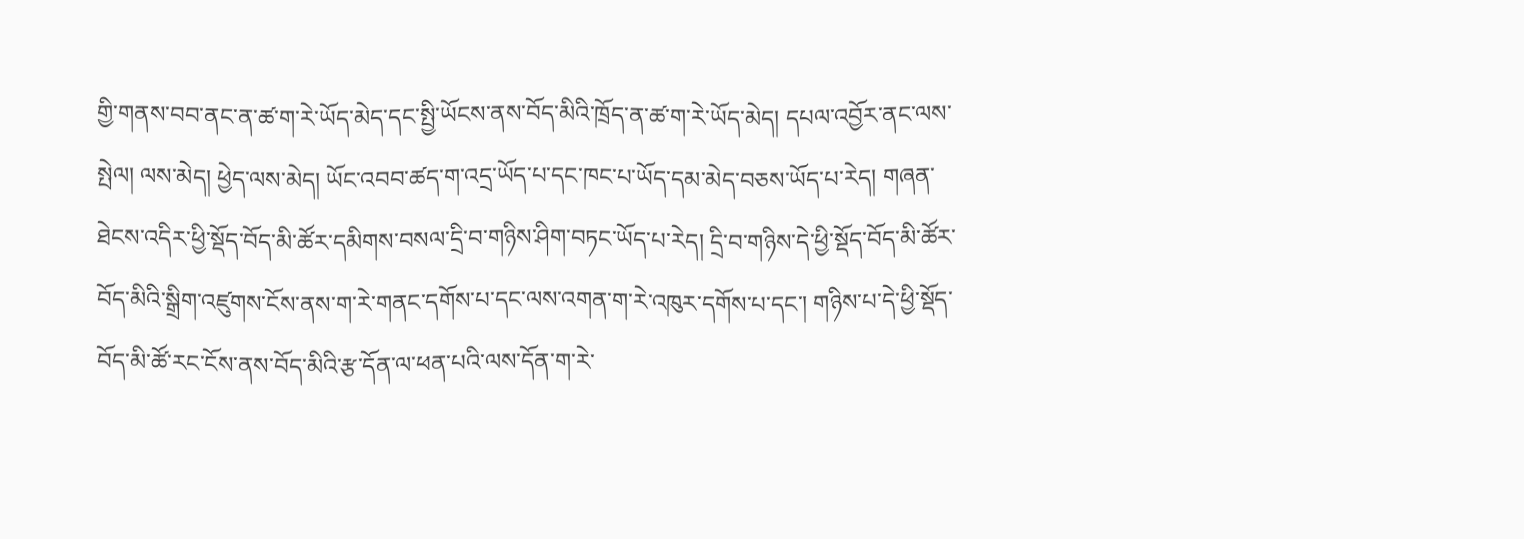གྱི་གནས་བབ་ནང་ན་ཚ་ག་རེ་ཡོད་མེད་དང་སྤྱི་ཡོངས་ནས་བོད་མིའི་ཁྲོད་ན་ཚ་ག་རེ་ཡོད་མེད། དཔལ་འབྱོར་ནང་ལས་སྤེལ། ལས་མེད། ཕྱེད་ལས་མེད། ཡོང་འབབ་ཚད་ག་འདྲ་ཡོད་པ་དང་ཁང་པ་ཡོད་དམ་མེད་བཅས་ཡོད་པ་རེད། གཞན་ཐེངས་འདིར་ཕྱི་སྡོད་བོད་མི་ཚོར་དམིགས་བསལ་དྲི་བ་གཉིས་ཤིག་བཏང་ཡོད་པ་རེད། དྲི་བ་གཉིས་དེ་ཕྱི་སྡོད་བོད་མི་ཚོར་བོད་མིའི་སྒྲིག་འཛུགས་ངོས་ནས་ག་རེ་གནང་དགོས་པ་དང་ལས་འགན་ག་རེ་འཁུར་དགོས་པ་དང་། གཉིས་པ་དེ་ཕྱི་སྡོད་བོད་མི་ཚོ་རང་ངོས་ནས་བོད་མིའི་རྩ་དོན་ལ་ཕན་པའི་ལས་དོན་ག་རེ་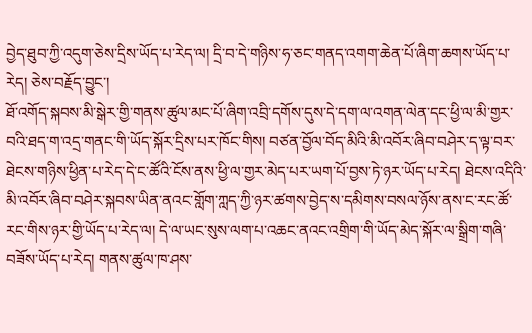བྱེད་ཐུབ་ཀྱི་འདུག་ཅེས་དྲིས་ཡོད་པ་རེད་ལ། དྲི་བ་དེ་གཉིས་ཧ་ཅང་གནད་འགག་ཆེན་པོ་ཞིག་ཆགས་ཡོད་པ་རེད། ཅེས་བརྗོད་བྱུང་།
ཐོ་འགོད་སྐབས་མི་སྒེར་གྱི་གནས་ཚུལ་མང་པོ་ཞིག་འབྲི་དགོས་དུས་དེ་དག་ལ་འགན་ལེན་དང་ཕྱི་ལ་མི་གྱར་བའི་ཐད་ག་འདྲ་གནང་གི་ཡོད་སྐོར་དྲིས་པར་ཁོང་གིས། བཙན་བྱོལ་བོད་མིའི་མི་འབོར་ཞིབ་བཤེར་ད་ལྟ་བར་ཐེངས་གཉིས་ཕྱིན་པ་རེད་དེ་ང་ཚོའི་ངོས་ནས་ཕྱི་ལ་གྱར་མེད་པར་ཡག་པོ་བྱས་ཏེ་ཉར་ཡོད་པ་རེད། ཐེངས་འདིའི་མི་འབོར་ཞིབ་བཤེར་སྐབས་ཡིན་ནའང་གློག་ཀླད་ཀྱི་ཉར་ཚགས་བྱེད་ས་དམིགས་བསལ་ཉོས་ནས་ང་རང་ཚོ་རང་གིས་ཉར་གྱི་ཡོད་པ་རེད་ལ། དེ་ལ་ཡང་སུས་ལག་པ་འཆང་ནའང་འགྲིག་གི་ཡོད་མེད་སྐོར་ལ་སྒྲིག་གཞི་བཟོས་ཡོད་པ་རེད། གནས་ཚུལ་ཁ་ཤས་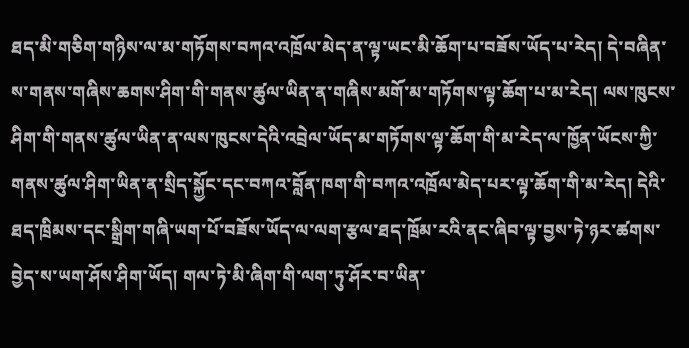ཐད་མི་གཅིག་གཉིས་ལ་མ་གཏོགས་བཀའ་འཁྲོལ་མེད་ན་ལྟ་ཡང་མི་ཆོག་པ་བཟོས་ཡོད་པ་རེད། དེ་བཞིན་ས་གནས་གཞིས་ཆགས་ཤིག་གི་གནས་ཚུལ་ཡིན་ན་གཞིས་མགོ་མ་གཏོགས་ལྟ་ཆོག་པ་མ་རེད། ལས་ཁུངས་ཤིག་གི་གནས་ཚུལ་ཡིན་ན་ལས་ཁུངས་དེའི་འབྲེལ་ཡོད་མ་གཏོགས་ལྟ་ཆོག་གི་མ་རེད་ལ་ཁྱོན་ཡོངས་ཀྱི་གནས་ཚུལ་ཤིག་ཡིན་ན་སྲིད་སྐྱོང་དང་བཀའ་བློན་ཁག་གི་བཀའ་འཁྲོལ་མེད་པར་ལྟ་ཆོག་གི་མ་རེད། དེའི་ཐད་ཁྲིམས་དང་སྒྲིག་གཞི་ཡག་པོ་བཟོས་ཡོད་ལ་ལག་རྩལ་ཐད་ཁྲོམ་རའི་ནང་ཞིབ་ལྟ་བྱས་ཏེ་ཉར་ཚགས་བྱེད་ས་ཡག་ཤོས་ཤིག་ཡོད། གལ་ཏེ་མི་ཞིག་གི་ལག་ཏུ་ཤོར་བ་ཡིན་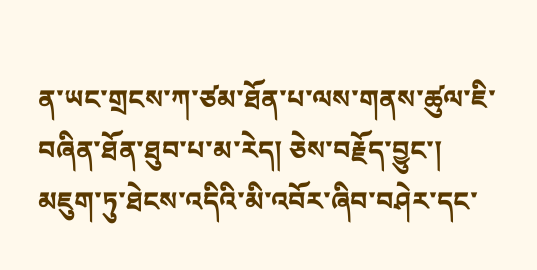ན་ཡང་གྲངས་ཀ་ཙམ་ཐོན་པ་ལས་གནས་ཚུལ་ཇི་བཞིན་ཐོན་ཐུབ་པ་མ་རེད། ཅེས་བརྗོད་བྱུང་།
མཇུག་ཏུ་ཐེངས་འདིའི་མི་འབོར་ཞིབ་བཤེར་དང་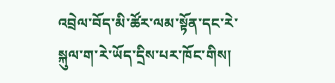འབྲེལ་བོད་མི་ཚོར་ལམ་སྟོན་དང་རེ་སྐུལ་ག་རེ་ཡོད་དྲིས་པར་ཁོང་གིས།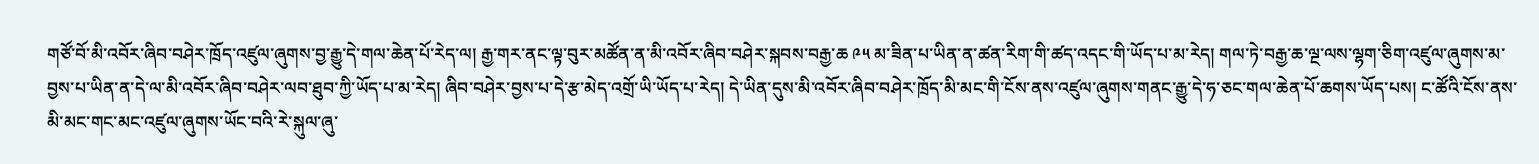གཙོ་བོ་མི་འབོར་ཞིབ་བཤེར་ཁྲོད་འཛུལ་ཞུགས་བྱ་རྒྱུ་དེ་གལ་ཆེན་པོ་རེད་ལ། རྒྱ་གར་ནང་ལྟ་བུར་མཚོན་ན་མི་འབོར་ཞིབ་བཤེར་སྐབས་བརྒྱ་ཆ ༩༥ མ་ཟིན་པ་ཡིན་ན་ཚན་རིག་གི་ཚད་འདང་གི་ཡོད་པ་མ་རེད། གལ་ཏེ་བརྒྱ་ཆ་ལྔ་ལས་ལྷག་ཅིག་འཛུལ་ཞུགས་མ་བྱས་པ་ཡིན་ན་དེ་ལ་མི་འབོར་ཞིབ་བཤེར་ལབ་ཐུབ་ཀྱི་ཡོད་པ་མ་རེད། ཞིབ་བཤེར་བྱས་པ་དེ་རྩ་མེད་འགྲོ་ཡི་ཡོད་པ་རེད། དེ་ཡིན་དུས་མི་འབོར་ཞིབ་བཤེར་ཁྲོད་མི་མང་གི་ངོས་ནས་འཛུལ་ཞུགས་གནང་རྒྱུ་དེ་ཧ་ཅང་གལ་ཆེན་པོ་ཆགས་ཡོད་པས། ང་ཚོའི་ངོས་ནས་མི་མང་གང་མང་འཛུལ་ཞུགས་ཡོང་བའི་རེ་སྐུལ་ཞུ་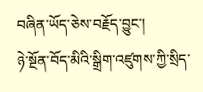བཞིན་ཡོད་ཅེས་བརྗོད་བྱུང་།
ཉེ་སྔོན་བོད་མིའི་སྒྲིག་འཛུགས་ཀྱི་སྲིད་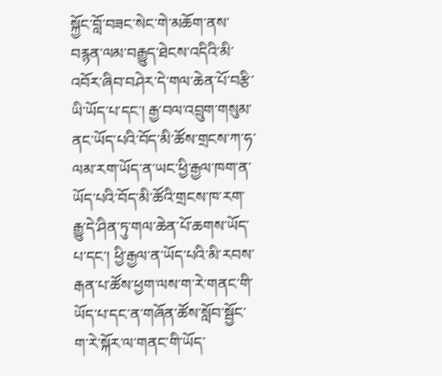སྐྱོང་བློ་བཟང་སེང་གེ་མཆོག་ནས་བརྙན་ལམ་བརྒྱུད་ཐེངས་འདིའི་མི་འབོར་ཞིབ་བཤེར་དེ་གལ་ཆེན་པོ་བརྩི་ཡི་ཡོད་པ་དང་། རྒྱ་བལ་འབྲུག་གསུམ་ནང་ཡོད་པའི་བོད་མི་ཚོས་གྲངས་ཀ་ཧ་ལམ་རག་ཡོད་ན་ཡང་ཕྱི་རྒྱལ་ཁག་ན་ཡོད་པའི་བོད་མི་ཚོའི་གྲངས་ཁ་རག་རྒྱུ་དེ་ཤིན་ཏུ་གལ་ཆེན་པོ་ཆགས་ཡོད་པ་དང་། ཕྱི་རྒྱལ་ན་ཡོད་པའི་མི་རབས་རྒན་པ་ཚོས་ཕྱག་ལས་ག་རེ་གནང་གི་ཡོད་པ་དང་ན་གཞོན་ཚོས་སློབ་སྦྱོང་ག་རེ་སྐོར་ལ་གནང་གི་ཡོད་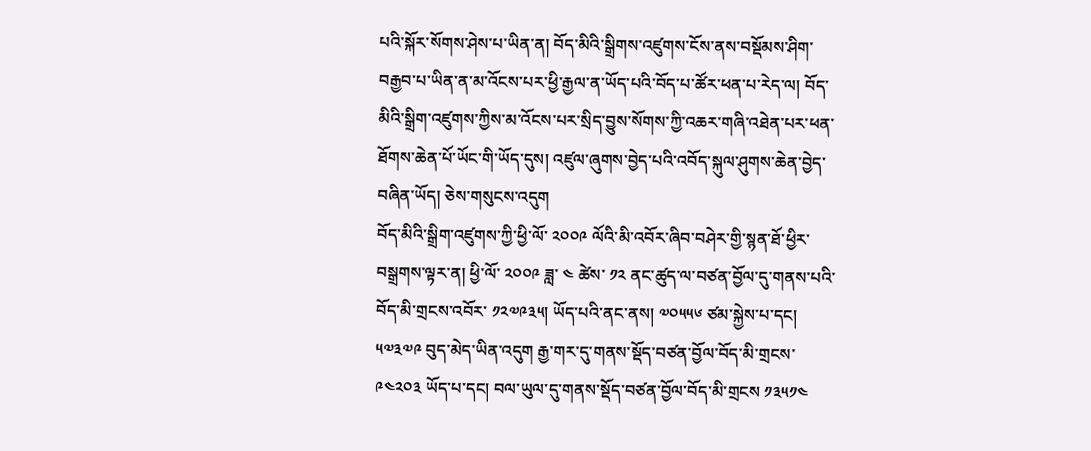པའི་སྐོར་སོགས་ཤེས་པ་ཡིན་ན། བོད་མིའི་སྒྲིགས་འཛུགས་ངོས་ནས་བསྡོམས་ཤིག་བརྒྱབ་པ་ཡིན་ན་མ་འོངས་པར་ཕྱི་རྒྱལ་ན་ཡོད་པའི་བོད་པ་ཚོར་ཕན་པ་རེད་ལ། བོད་མིའི་སྒྲིག་འཛུགས་ཀྱིས་མ་འོངས་པར་སྲིད་བྱུས་སོགས་ཀྱི་འཆར་གཞི་འཐེན་པར་ཕན་ཐོགས་ཆེན་པོ་ཡོང་གི་ཡོད་དུས། འཛུལ་ཞུགས་བྱེད་པའི་འབོད་སྐུལ་ཤུགས་ཆེན་བྱེད་བཞིན་ཡོད། ཅེས་གསུངས་འདུག
བོད་མིའི་སྒྲིག་འཛུགས་ཀྱི་ཕྱི་ལོ་ ༢༠༠༩ ལོའི་མི་འབོར་ཞིབ་བཤེར་གྱི་སྙན་ཐོ་ཕྱིར་བསྒྲགས་ལྟར་ན། ཕྱི་ལོ་ ༢༠༠༩ ཟླ་ ༤ ཚེས་ ༡༢ ནང་ཚུད་ལ་བཙན་བྱོལ་དུ་གནས་པའི་བོད་མི་གྲངས་འབོར་ ༡༢༧༩༣༥། ཡོད་པའི་ནང་ནས། ༧༠༥༥༦ ཙམ་སྐྱེས་པ་དང། ༥༧༣༧༩ བུད་མེད་ཡིན་འདུག རྒྱ་གར་དུ་གནས་སྡོད་བཙན་བྱོལ་བོད་མི་གྲངས་ ༩༤༢༠༣ ཡོད་པ་དང། བལ་ཡུལ་དུ་གནས་སྡོད་བཙན་བྱོལ་བོད་མི་གྲངས ༡༣༥༡༤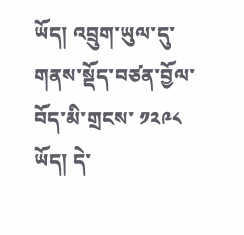ཡོད། འབྲུག་ཡུལ་དུ་གནས་སྡོད་བཙན་བྱོལ་བོད་མི་གྲངས་ ༡༢༩༨ ཡོད། དེ་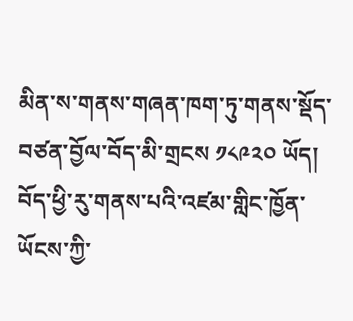མིན་ས་གནས་གཞན་ཁག་ཏུ་གནས་སྡོད་བཙན་བྱོལ་བོད་མི་གྲངས ༡༨༩༢༠ ཡོད། བོད་ཕྱི་རུ་གནས་པའི་འཛམ་གླིང་ཁྱོན་ཡོངས་ཀྱི་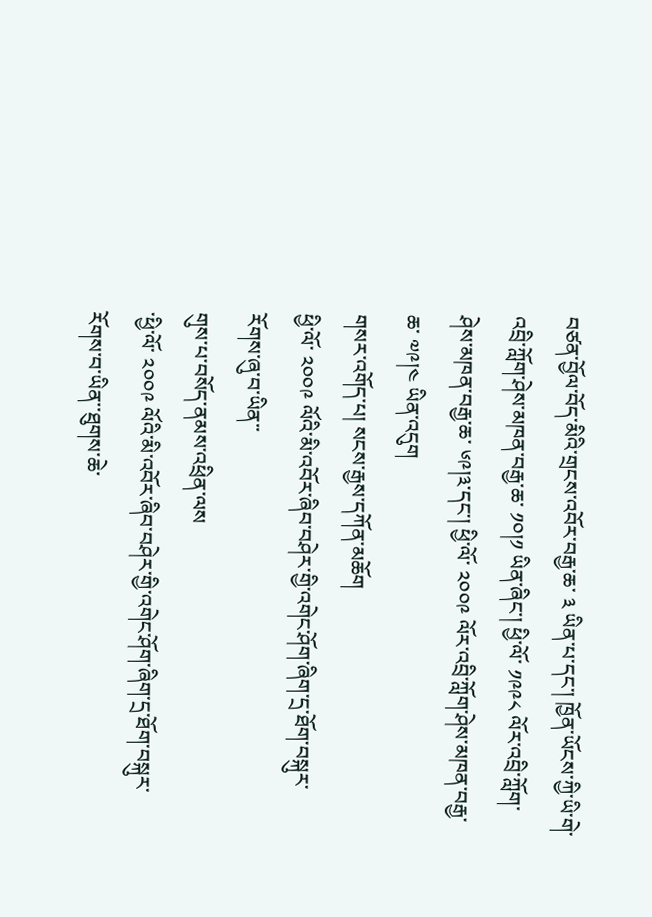བཙན་བྱོལ་བོད་མིའི་གྲངས་འབོར་བརྒྱ་ཆ་ ༣ ཡིན་པ་དང་། ཁྱོན་ཡོངས་ཀྱི་ཡི་གེ་འབྲི་ཀློག་ཤེས་མཁན་བརྒྱ་ཆ་ ༡༠།༡ ཡིན་ཞིང་། ཕྱི་ལོ་ ༡༩༩༨ ལོར་འབྲི་ཀློག་ཤེས་མཁན་བརྒྱ་ཆ་ ༦༩།༣་དང་། ཕྱི་ལོ་ ༢༠༠༩ ལོར་འབྲི་ཀློག་ཤེས་མཁན་བརྒྱ་ཆ་ ༧༩།༤ ཡིན་འདུག
གསར་འགོད་པ། སངས་རྒྱས་དཀོན་མཆོག
ཕྱི་ལོ་ ༢༠༠༩ ལོའི་མི་འབོར་ཞིབ་བཤེར་གྱི་འགེང་ཤོག་ཞིག་དྲ་ཐོག་བསྐུར་རོགས་ཞུ་བ་ཡིན་་
གུས་པ་བསོད་ནམས་འཕྲིན་ལས
་ཕྱི་ལོ་ ༢༠༠༩ ལོའི་མི་འབོར་ཞིབ་བཤེར་གྱི་འགེང་ཤོག་ཞིག་དྲ་ཐོག་བསྐུར་རོགས་བ་ཡིན་་ཐུགས་ཆེ་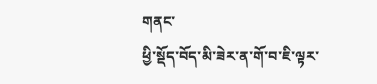གནང་
ཕྱི་སྡོད་བོད་མི་ཟེར་ན་གོ་བ་ཇི་ལྟར་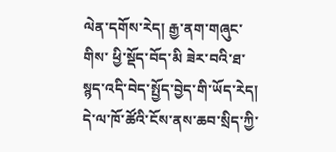ལེན་དགོས་རེད། རྒྱ་ནག་གཞུང་གིས་ ཕྱི་སྡོད་བོད་མི ཟེར་བའི་ཐ་སྙད་འདི་བེད་སྤྱོད་བྱེད་གི་ཡོད་རེད། དེ་ལ་ཁོ་ཚོའི་ངོས་ནས་ཆབ་སྲིད་ཀྱི་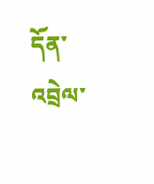དོན་འབྲེལ་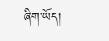ཞིག་ཡོད།